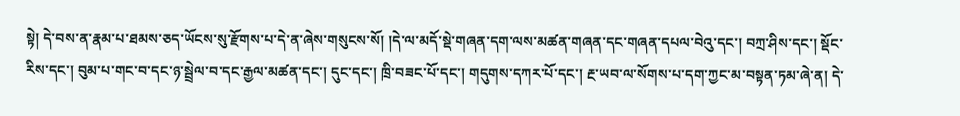སྟེ། དེ་བས་ན་རྣམ་པ་ཐམས་ཅད་ཡོངས་སུ་རྫོགས་པ་དེ་ན་ཞེས་གསུངས་སོ། །དེ་ལ་མདོ་སྡེ་གཞན་དག་ལས་མཚན་གཞན་དང་གཞན་དཔལ་བེའུ་དང་། བཀྲ་ཤིས་དང་། སྡོང་རིས་དང་། བུམ་པ་གང་བ་དང་ཉ་སྦྲེལ་བ་དང་རྒྱལ་མཚན་དང་། དུང་དང་། ཁྲི་བཟང་པོ་དང་། གདུགས་དཀར་པོ་དང་། རྔ་ཡབ་ལ་སོགས་པ་དག་ཀྱང་མ་བསྟན་ཏམ་ཞེ་ན། དེ་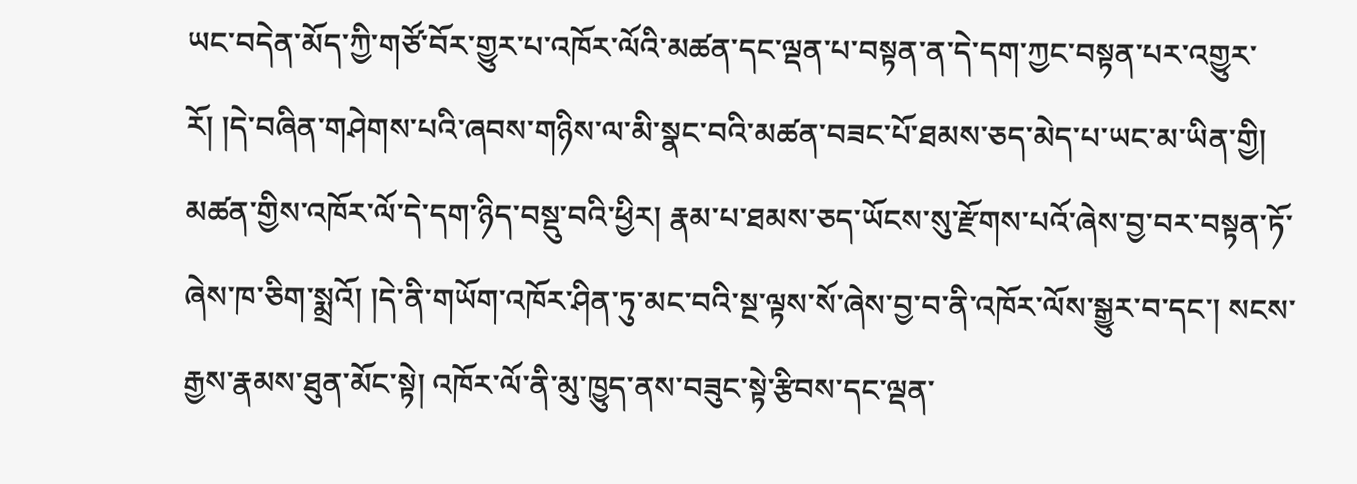ཡང་བདེན་མོད་ཀྱི་གཙོ་བོར་གྱུར་པ་འཁོར་ལོའི་མཚན་དང་ལྡན་པ་བསྟན་ན་དེ་དག་ཀྱང་བསྟན་པར་འགྱུར་རོ། །དེ་བཞིན་གཤེགས་པའི་ཞབས་གཉིས་ལ་མི་སྣང་བའི་མཚན་བཟང་པོ་ཐམས་ཅད་མེད་པ་ཡང་མ་ཡིན་གྱི། མཚན་གྱིས་འཁོར་ལོ་དེ་དག་ཉིད་བསྡུ་བའི་ཕྱིར། རྣམ་པ་ཐམས་ཅད་ཡོངས་སུ་རྫོགས་པའོ་ཞེས་བྱ་བར་བསྟན་ཏོ་ཞེས་ཁ་ཅིག་སྨྲའོ། །དེ་ནི་གཡོག་འཁོར་ཤིན་ཏུ་མང་བའི་སྔ་ལྟས་སོ་ཞེས་བྱ་བ་ནི་འཁོར་ལོས་སྒྱུར་བ་དང་། སངས་རྒྱས་རྣམས་ཐུན་མོང་སྟེ། འཁོར་ལོ་ནི་མུ་ཁྱུད་ནས་བཟུང་སྟེ་རྩིབས་དང་ལྡན་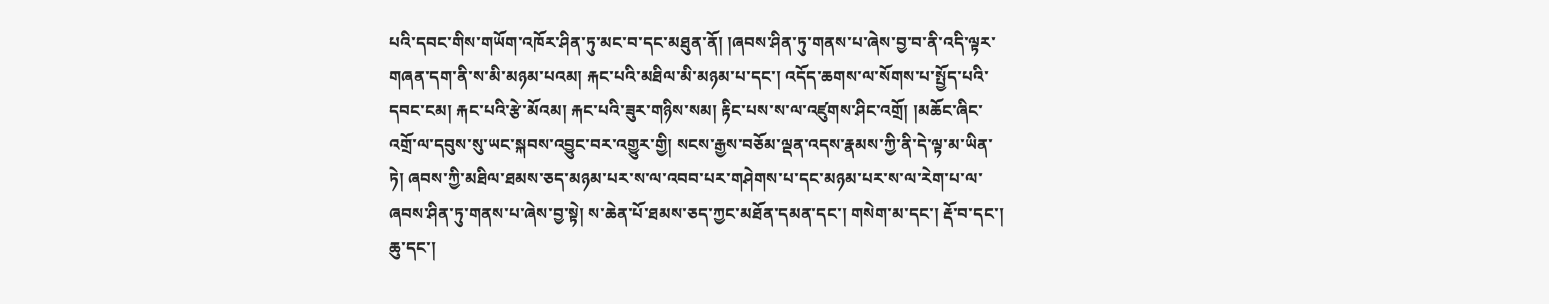པའི་དབང་གིས་གཡོག་འཁོར་ཤིན་ཏུ་མང་བ་དང་མཐུན་ནོ། །ཞབས་ཤིན་ཏུ་གནས་པ་ཞེས་བྱ་བ་ནི་འདི་ལྟར་གཞན་དག་ནི་ས་མི་མཉམ་པའམ། རྐང་པའི་མཐིལ་མི་མཉམ་པ་དང་། འདོད་ཆགས་ལ་སོགས་པ་སྤྱོད་པའི་དབང་ངམ། རྐང་པའི་རྩེ་མོའམ། རྐང་པའི་ཟུར་གཉིས་སམ། རྟིང་པས་ས་ལ་འཛུགས་ཤིང་འགྲོ། །མཆོང་ཞིང་འགྲོ་ལ་དབུས་སུ་ཡང་སྐབས་འབྱུང་བར་འགྱུར་གྱི། སངས་རྒྱས་བཅོམ་ལྡན་འདས་རྣམས་ཀྱི་ནི་དེ་ལྟ་མ་ཡིན་ཏེ། ཞབས་ཀྱི་མཐིལ་ཐམས་ཅད་མཉམ་པར་ས་ལ་འབབ་པར་གཤེགས་པ་དང་མཉམ་པར་ས་ལ་རེག་པ་ལ་ཞབས་ཤིན་ཏུ་གནས་པ་ཞེས་བྱ་སྟེ། ས་ཆེན་པོ་ཐམས་ཅད་ཀྱང་མཐོན་དམན་དང་། གསེག་མ་དང་། རྡོ་བ་དང་། ཆུ་དང་།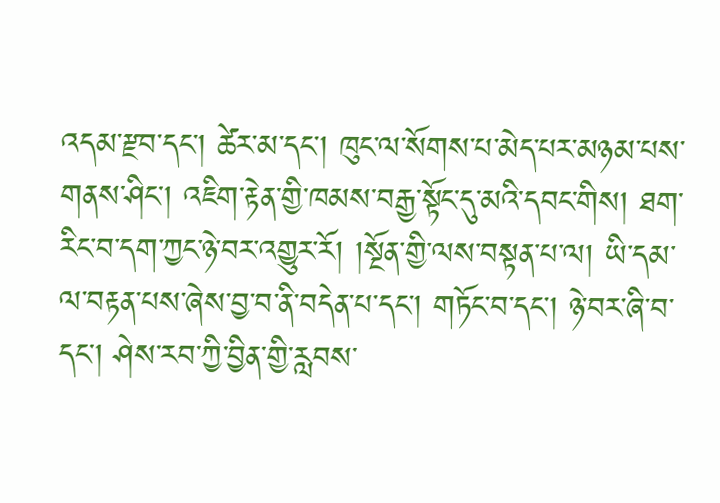འདམ་རྫབ་དང་། ཚེར་མ་དང་། ཁུང་ལ་སོགས་པ་མེད་པར་མཉམ་པས་གནས་ཤིང་། འཇིག་རྟེན་གྱི་ཁམས་བརྒྱ་སྟོང་དུ་མའི་དབང་གིས། ཐག་རིང་བ་དག་ཀྱང་ཉེ་བར་འགྱུར་རོ། །སྔོན་གྱི་ལས་བསྟན་པ་ལ། ཡི་དམ་ལ་བརྟན་པས་ཞེས་བྱ་བ་ནི་བདེན་པ་དང་། གཏོང་བ་དང་། ཉེ་བར་ཞི་བ་དང་། ཤེས་རབ་ཀྱི་བྱིན་གྱི་རླབས་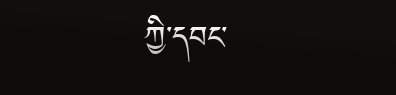ཀྱི་དབང་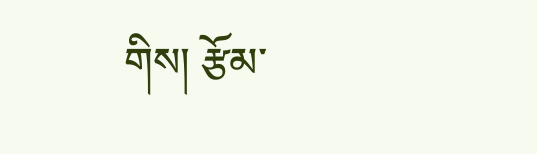གིས། རྩོམ་